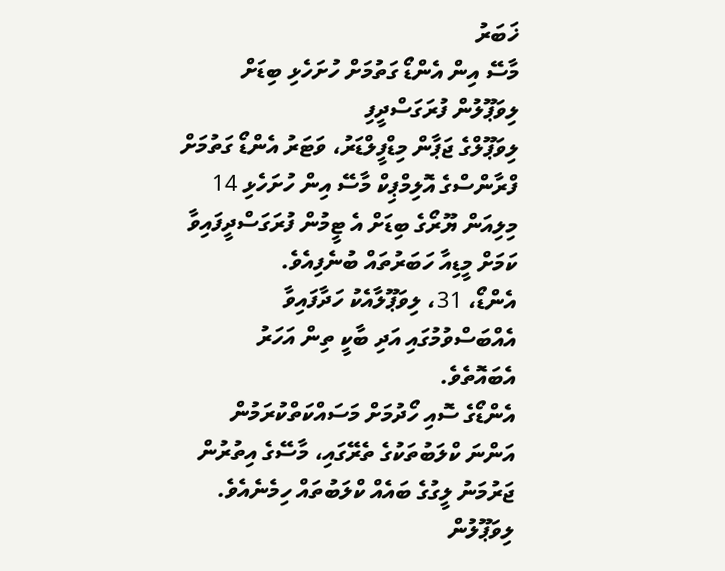ޚަބަރު
މާސޭ އިން އެންޑޯ ގަތުމަށް ހުށަހެޅި ބިޑަށް ލިވަޕޫލުން ފުރަގަސްދީފި
ލިވަޕޫލްގެ ޖަޕާން މިޑްފީލްޑަރު، ވަޓަރު އެންޑޯ ގަތުމަށް ފްރާންސްގެ އޮލިމްޕިކް މާސޭ އިން ހުށަހެޅި 14 މިލިއަން ޔޫރޯގެ ބިޑަށް އެ ޓީމުން ފުރަގަސްދީފައިވާ ކަމަށް މީޑިއާ ހަބަރުތައް ބުނެފިއެވެ.
އެންޑޯ، 31، ލިވަޕޫލާއެކު ހަދާފައިވާ އެއްބަސްވުމުގައި އަދި ބާކީ ތިން އަހަރު އެބައޮތެވެ.
އެންޑޯގެ ސޮއި ހޯދުމަށް މަސައްކަތްކުރަމުން އަންނަ ކްލަބުތަކުގެ ތެރޭގައި، މާސޭގެ އިތުރުން ޖަރުމަނު ލީގުގެ ބައެއް ކްލަބުތައް ހިމެނެއެވެ.
ލިވަޕޫލުން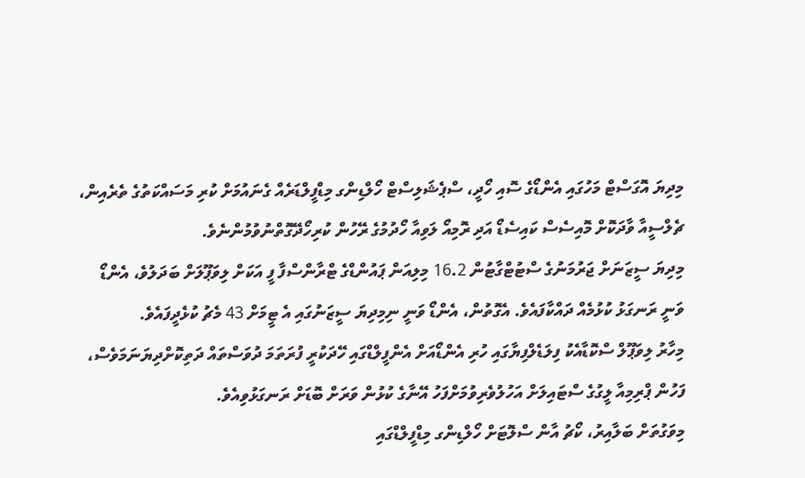މިދިޔަ އޮގަސްޓް މަހުގައި އެންޑޯގެ ސޮއި ހޯދީ، ސްޕެޝަލިސްޓް ހޯލްޑިންގ މިޑްފީލްޑަރެއް ގެނައުމަށް ކުރި މަސައްކަތުގެ ތެރެއިން، ޗެލްސީއާ ވާދަކޮށް މޮއިސެސް ކައިސެޑޯ އަދި ރޮމިއޯ ލަވިއާ ހޯދުމުގެ ރޭހުން ކުރިހޯދޭގޮތްނުވުމުންނެވެ.
މިދިޔަ ސީޒަނަށް ޖަރުމަނުގެ ސްޓުޓްގާޓުން 16.2 މިލިއަން ޕައުންޑްގެ ޓްރާންސްފާ ފީ އަކަށް ލިވަޕޫލަށް ބަދަލުވެ، އެންޑޯ ވަނީ ރަނގަޅު ކުޅުމެއް ދައްކާފައެވެ. އެގޮތުން، އެންޑޯ ވަނީ ނިމިދިޔަ ސީޒަނުގައި އެ ޓީމަށް 43 މެޗު ކުޅެދީފައެވެ.
މިހާރު ލިވަޕޫލް ސްކޮޑާއެކު ފިލަޑެލްފިޔާގައި ހުރި އެންޑޯއަށް އެންފީލްޑްގައި ހޭދަކުރީ ފުރަތަމަ ދުވަސްތައް ދަތިކޮށްދިޔަނަމަވެސް، ފަހުން ޕްރިމިއާ ލީގުގެ ސްޓައިލަށް އަހުލުވެރިވުމަށްފަހު އޭނާގެ ކުޅުން ވަރަށް ބޮޑަށް ރަނގަޅުވިއެވެ.
މިވަގުތަށް ބަލާއިރު، ކޯޗު އާން ސްލޮޓަށް ހޯލްޑިންގ މިޑްފީލްޑްގައި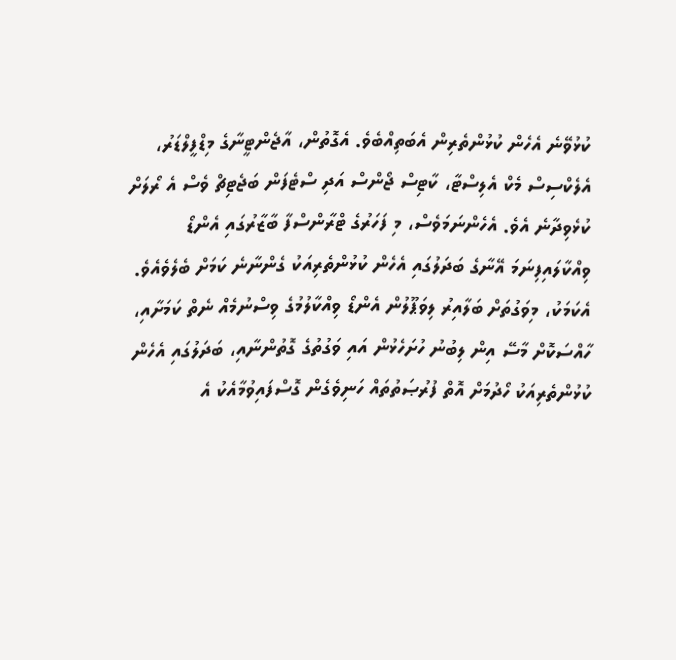ކުޅުވޭނެ އެހެން ކުޅުންތެރިން އެބަތިއްބެވެ. އެގޮތުން، އާޖެންޓީނާގެ މިޑްފީލްޑަރު، އެލެކްސިސް މެކް އެލިސްޓާ، ކާޓިސް ޖޯންސް އަދި ސްޓެފަން ބަޖެޓިޗް ވެސް އެ ރޯލަށް ކުޅެވިދާނެ އެވެ. އެހެންނަމަވެސް، މި ފަހަރުގެ ޓްރާންސްފާ ބާޒާރުގައި އެންޑޯ ވިއްކާލައިފިނަމަ އޭނާގެ ބަދަލުގައި އެހެން ކުޅުންތެރިއަކު ގެންނާނެ ކަމަށް ބެލެވެއެވެ.
އެކަމަކު، މިވަގުތަށް ބަލާއިރު ލިވަޕޫލުން އެންޑޯ ވިއްކާލުމުގެ ވިސްނުމެއް ނެތް ކަމަށާއި، ހާއްސަކޮށް މާސޭ އިން ލިބުނު ހުށަހެޅުން އައި ވަގުތުގެ ގޮތުންނާއި، ބަދަލުގައި އެހެން ކުޅުންތެރިއަކު ހޯދުމަށް އޮތް ފުރުޞަތުތައް ހަނިވެގެން ގޮސްފައިވުމާއެކު އެ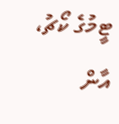ޓީމުގެ ކޯޗު، އާން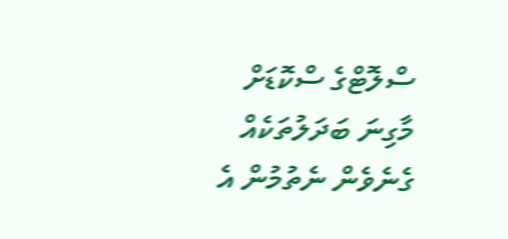ސްލޮޓްގެ ސްކޮޑަށް މާގިނަ ބަދަލުތަކެއް ގެނެވެން ނެތުމުން އެ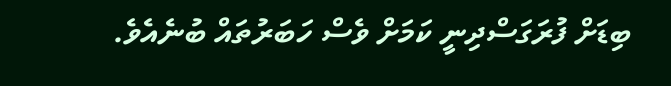ބިޑަށް ފުރަގަސްދިނީ ކަމަށް ވެސް ހަބަރުތައް ބުނެއެވެ.